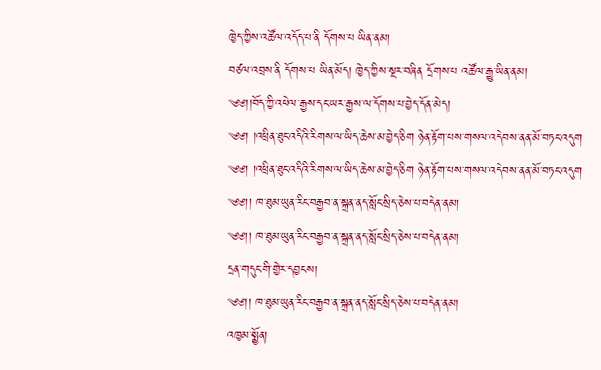ཁྱེད་ཀྱིས་འཚོལ་འདོད་པ་ནི དོགས་པ ཡིན་ནམ།
བཙལ་འབྲས་ནི དོགས་པ ཡིན་མོད། ཁྱེད་ཀྱིས་སྔར་བཞིན དྲོགས་པ འཚོལ་རྒྱུ་ཡིན་ནམ།
༄༅།།བོད་ཀྱི་འཕེལ་རྒྱས་དང་ཡར་རྒྱས་ལ་དོགས་པ་བྱེད་དོན་མེད།
༄༅། །འཕྲིན་ཐུང་འདིའི་རིགས་ལ་ཡིད་ཆེས་མ་བྱེད་ཅིག ཉེན་རྟོག་པས་གསལ་འདེབས་ནན་མོ་བཏང་འདུག
༄༅། །འཕྲིན་ཐུང་འདིའི་རིགས་ལ་ཡིད་ཆེས་མ་བྱེད་ཅིག ཉེན་རྟོག་པས་གསལ་འདེབས་ནན་མོ་བཏང་འདུག
༄༅།། ཁ་ཐུམ་ཡུན་རིང་བརྒྱབ་ན་སྐྲན་ནད་སློང་སྲིད་ཅེས་པ་བདེན་ནམ།
༄༅།། ཁ་ཐུམ་ཡུན་རིང་བརྒྱབ་ན་སྐྲན་ནད་སློང་སྲིད་ཅེས་པ་བདེན་ནམ།
དྲན་གདུང་གི་གྱེར་དབྱངས།
༄༅།། ཁ་ཐུམ་ཡུན་རིང་བརྒྱབ་ན་སྐྲན་ནད་སློང་སྲིད་ཅེས་པ་བདེན་ནམ།
འཁྱམ་སྨྱོན།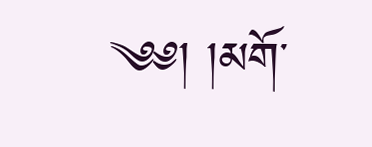༄༅། །མགོ་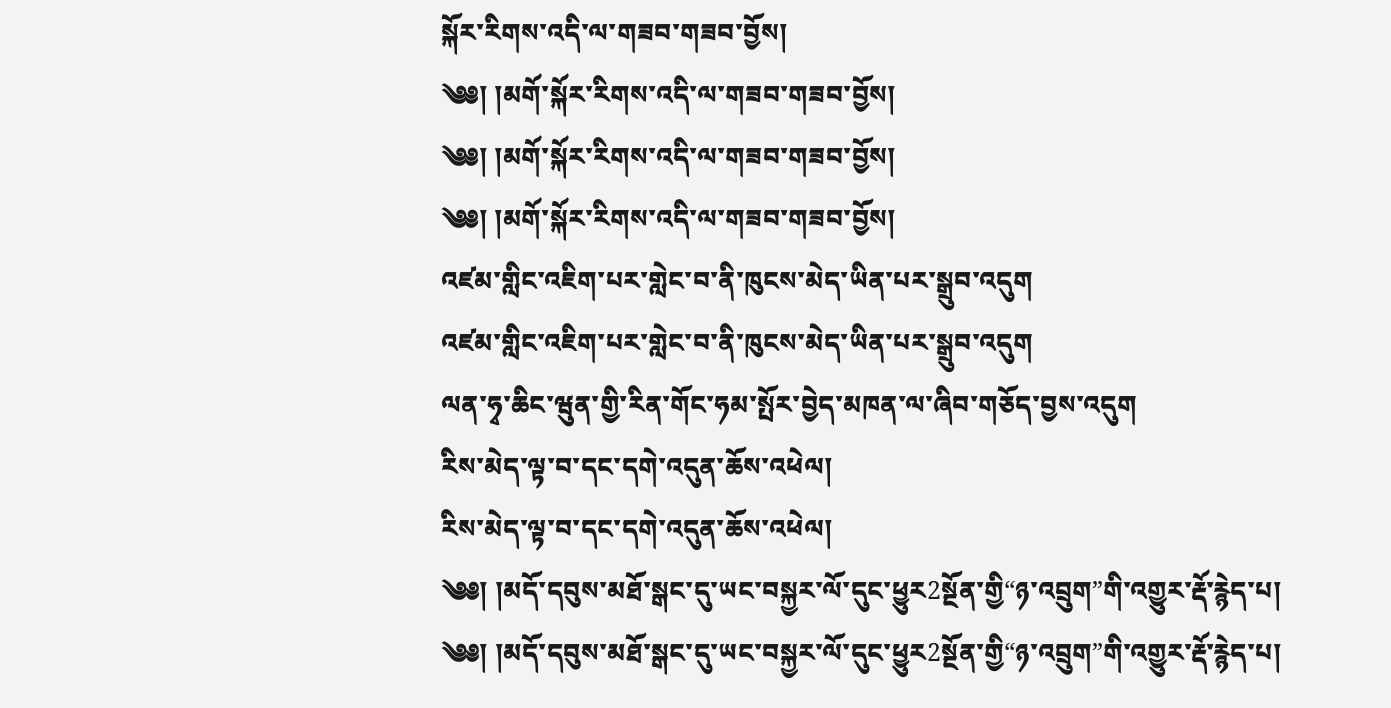སྐོར་རིགས་འདི་ལ་གཟབ་གཟབ་བྱོས།
༄༅། །མགོ་སྐོར་རིགས་འདི་ལ་གཟབ་གཟབ་བྱོས།
༄༅། །མགོ་སྐོར་རིགས་འདི་ལ་གཟབ་གཟབ་བྱོས།
༄༅། །མགོ་སྐོར་རིགས་འདི་ལ་གཟབ་གཟབ་བྱོས།
འཛམ་གླིང་འཇིག་པར་གླེང་བ་ནི་ཁུངས་མེད་ཡིན་པར་སྒྲུབ་འདུག
འཛམ་གླིང་འཇིག་པར་གླེང་བ་ནི་ཁུངས་མེད་ཡིན་པར་སྒྲུབ་འདུག
ལན་ཧྭ་ཆིང་ཝུན་གྱི་རིན་གོང་ཧམ་སྤོར་བྱེད་མཁན་ལ་ཞིབ་གཅོད་བྱས་འདུག
རིས་མེད་ལྟ་བ་དང་དགེ་འདུན་ཆོས་འཕེལ།
རིས་མེད་ལྟ་བ་དང་དགེ་འདུན་ཆོས་འཕེལ།
༄༅། །མདོ་དབུས་མཐོ་སྒང་དུ་ཡང་བསྐྱར་ལོ་དུང་ཕྱུར2སྔོན་གྱི“ཉ་འབྲུག”གི་འགྱུར་རྡོ་རྙེད་པ།
༄༅། །མདོ་དབུས་མཐོ་སྒང་དུ་ཡང་བསྐྱར་ལོ་དུང་ཕྱུར2སྔོན་གྱི“ཉ་འབྲུག”གི་འགྱུར་རྡོ་རྙེད་པ།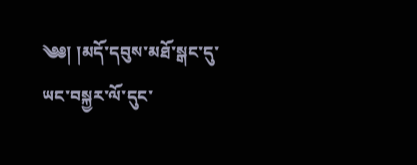༄༅། །མདོ་དབུས་མཐོ་སྒང་དུ་ཡང་བསྐྱར་ལོ་དུང་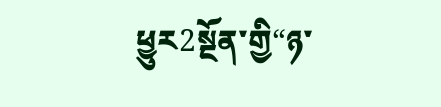ཕྱུར2སྔོན་གྱི“ཉ་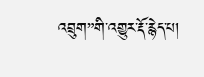འབྲུག”གི་འགྱུར་རྡོ་རྙེད་པ།